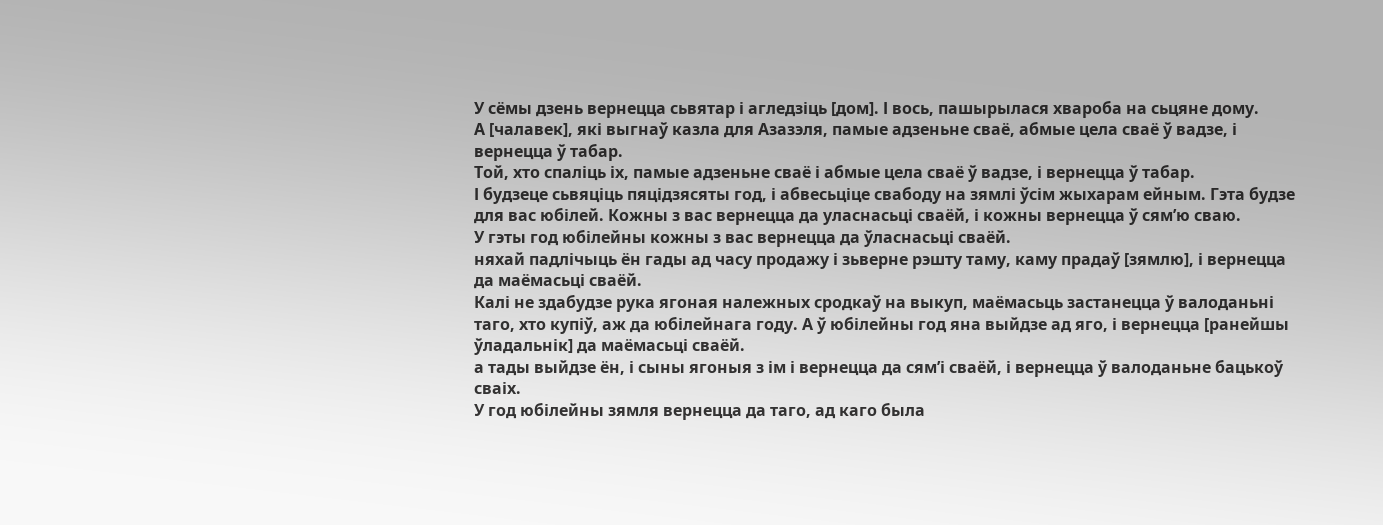У сёмы дзень вернецца сьвятар і агледзіць [дом]. І вось, пашырылася хвароба на сьцяне дому.
А [чалавек], які выгнаў казла для Азазэля, памые адзеньне сваё, абмые цела сваё ў вадзе, і вернецца ў табар.
Той, хто спаліць іх, памые адзеньне сваё і абмые цела сваё ў вадзе, і вернецца ў табар.
І будзеце сьвяціць пяцідзясяты год, і абвесьціце свабоду на зямлі ўсім жыхарам ейным. Гэта будзе для вас юбілей. Кожны з вас вернецца да уласнасьці сваёй, і кожны вернецца ў сям’ю сваю.
У гэты год юбілейны кожны з вас вернецца да ўласнасьці сваёй.
няхай падлічыць ён гады ад часу продажу і зьверне рэшту таму, каму прадаў [зямлю], і вернецца да маёмасьці сваёй.
Калі не здабудзе рука ягоная належных сродкаў на выкуп, маёмасьць застанецца ў валоданьні таго, хто купіў, аж да юбілейнага году. А ў юбілейны год яна выйдзе ад яго, і вернецца [ранейшы ўладальнік] да маёмасьці сваёй.
а тады выйдзе ён, і сыны ягоныя з ім і вернецца да сям’і сваёй, і вернецца ў валоданьне бацькоў сваіх.
У год юбілейны зямля вернецца да таго, ад каго была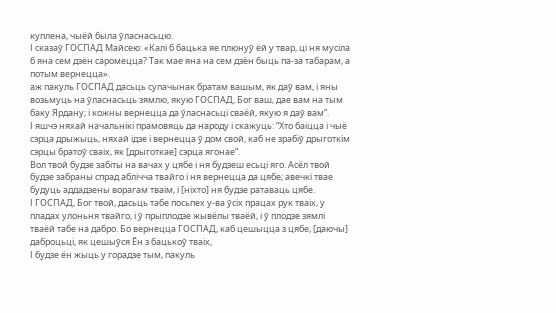куплена, чыёй была ўласнасьцю.
І сказаў ГОСПАД Майсею: «Калі б бацька яе плюнуў ёй у твар, ці ня мусіла б яна сем дзён саромецца? Так мае яна на сем дзён быць па-за табарам, а потым вернецца».
аж пакуль ГОСПАД дасьць супачынак братам вашым, як даў вам, і яны возьмуць на ўласнасьць зямлю, якую ГОСПАД, Бог ваш, дае вам на тым баку Ярдану; і кожны вернецца да ўласнасьці сваёй, якую я даў вам”.
І яшчэ няхай начальнікі прамовяць да народу і скажуць: “Хто баіцца і чыё сэрца дрыжыць, няхай ідзе і вернецца ў дом свой, каб не зрабіў дрыготкім сэрцы братоў сваіх, як [дрыготкае] сэрца ягонае”.
Вол твой будзе забіты на вачах у цябе і ня будзеш есьці яго. Асёл твой будзе забраны спрад аблічча твайго і ня вернецца да цябе; авечкі твае будуць аддадзены ворагам тваім, і [ніхто] ня будзе ратаваць цябе.
І ГОСПАД, Бог твой, дасьць табе посьпех у-ва ўсіх працах рук тваіх, у пладах улоньня твайго, і ў прыплодзе жывёлы тваёй, і ў плодзе зямлі тваёй табе на дабро. Бо вернецца ГОСПАД, каб цешыцца з цябе, [даючы] даброцьці, як цешыўся Ён з бацькоў тваіх,
І будзе ён жыць у горадзе тым, пакуль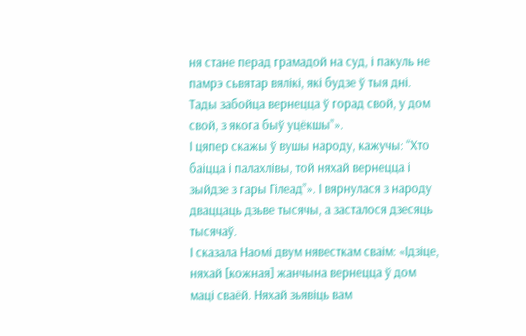ня стане перад грамадой на суд, і пакуль не памрэ сьвятар вялікі, які будзе ў тыя дні. Тады забойца вернецца ў горад свой, у дом свой, з якога быў уцёкшы”».
І цяпер скажы ў вушы народу, кажучы: “Хто баіцца і палахлівы, той няхай вернецца і зыйдзе з гары Гілеад”». І вярнулася з народу дваццаць дзьве тысячы, а засталося дзесяць тысячаў.
І сказала Наомі двум нявесткам сваім: «Ідзіце, няхай [кожная] жанчына вернецца ў дом маці сваёй. Няхай зьявіць вам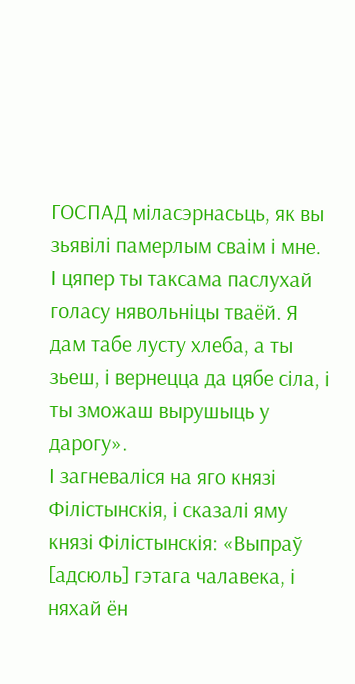ГОСПАД міласэрнасьць, як вы зьявілі памерлым сваім і мне.
І цяпер ты таксама паслухай голасу нявольніцы тваёй. Я дам табе лусту хлеба, а ты зьеш, і вернецца да цябе сіла, і ты зможаш вырушыць у дарогу».
І загневаліся на яго князі Філістынскія, і сказалі яму князі Філістынскія: «Выпраў [адсюль] гэтага чалавека, і няхай ён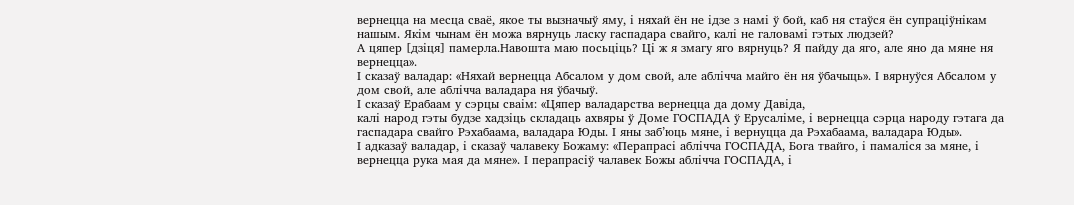вернецца на месца сваё, якое ты вызначыў яму, і няхай ён не ідзе з намі ў бой, каб ня стаўся ён супраціўнікам нашым. Якім чынам ён можа вярнуць ласку гаспадара свайго, калі не галовамі гэтых людзей?
А цяпер [дзіця] памерла.Навошта маю посьціць? Ці ж я змагу яго вярнуць? Я пайду да яго, але яно да мяне ня вернецца».
І сказаў валадар: «Няхай вернецца Абсалом у дом свой, але аблічча майго ён ня ўбачыць». І вярнуўся Абсалом у дом свой, але аблічча валадара ня ўбачыў.
І сказаў Ерабаам у сэрцы сваім: «Цяпер валадарства вернецца да дому Давіда,
калі народ гэты будзе хадзіць складаць ахвяры ў Доме ГОСПАДА ў Ерусаліме, і вернецца сэрца народу гэтага да гаспадара свайго Рэхабаама, валадара Юды. І яны заб’юць мяне, і вернуцца да Рэхабаама, валадара Юды».
І адказаў валадар, і сказаў чалавеку Божаму: «Перапрасі аблічча ГОСПАДА, Бога твайго, і памаліся за мяне, і вернецца рука мая да мяне». І перапрасіў чалавек Божы аблічча ГОСПАДА, і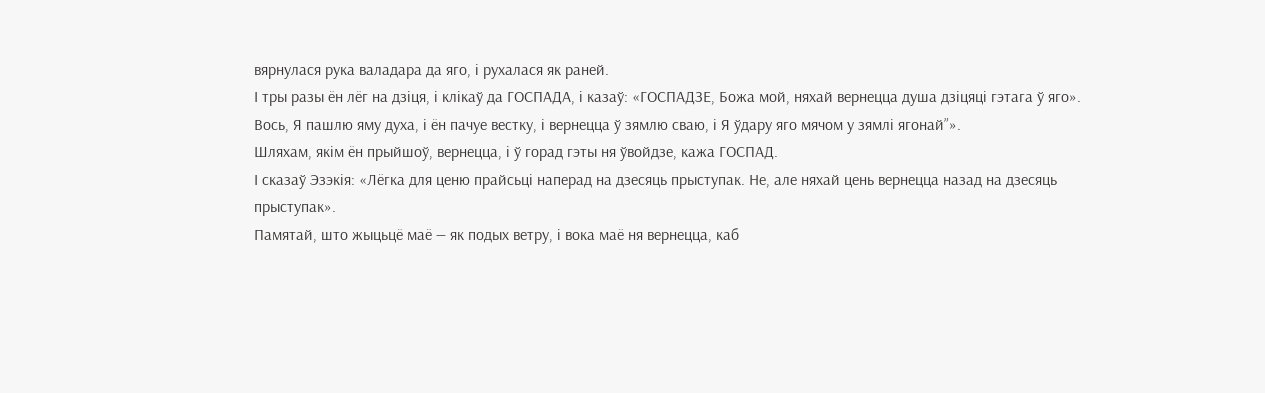вярнулася рука валадара да яго, і рухалася як раней.
І тры разы ён лёг на дзіця, і клікаў да ГОСПАДА, і казаў: «ГОСПАДЗЕ, Божа мой, няхай вернецца душа дзіцяці гэтага ў яго».
Вось, Я пашлю яму духа, і ён пачуе вестку, і вернецца ў зямлю сваю, і Я ўдару яго мячом у зямлі ягонай”».
Шляхам, якім ён прыйшоў, вернецца, і ў горад гэты ня ўвойдзе, кажа ГОСПАД.
І сказаў Эзэкія: «Лёгка для ценю прайсьці наперад на дзесяць прыступак. Не, але няхай цень вернецца назад на дзесяць прыступак».
Памятай, што жыцьцё маё — як подых ветру, і вока маё ня вернецца, каб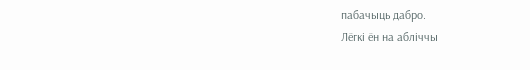пабачыць дабро.
Лёгкі ён на абліччы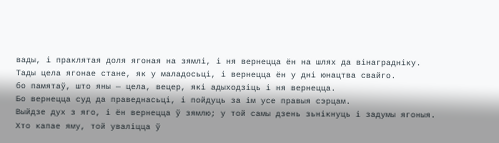вады, і праклятая доля ягоная на зямлі, і ня вернецца ён на шлях да вінаградніку.
Тады цела ягонае стане, як у маладосьці, і вернецца ён у дні юнацтва свайго.
бо памятаў, што яны — цела, вецер, які адыходзіць і ня вернецца.
Бо вернецца суд да праведнасьці, і пойдуць за ім усе правыя сэрцам.
Выйдзе дух з яго, і ён вернецца ў зямлю; у той самы дзень зьнікнуць і задумы ягоныя.
Хто капае яму, той уваліцца ў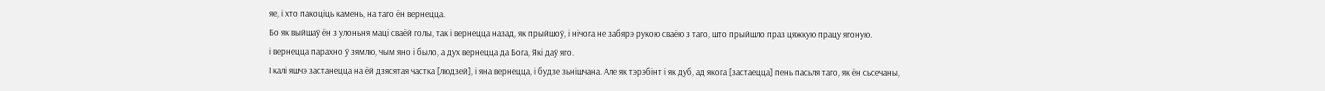яе, і хто пакоціць камень, на таго ён вернецца.
Бо як выйшаў ён з улоньня маці сваёй голы, так і вернецца назад, як прыйшоў, і нічога не забярэ рукою сваёю з таго, што прыйшло праз цяжкую працу ягоную.
і вернецца парахно ў зямлю, чым яно і было, а дух вернецца да Бога, Які даў яго.
І калі яшчэ застанецца на ёй дзясятая частка [людзей], і яна вернецца, і будзе зьнішчана. Але як тэрэбінт і як дуб, ад якога [застаецца] пень пасьля таго, як ён сьсечаны,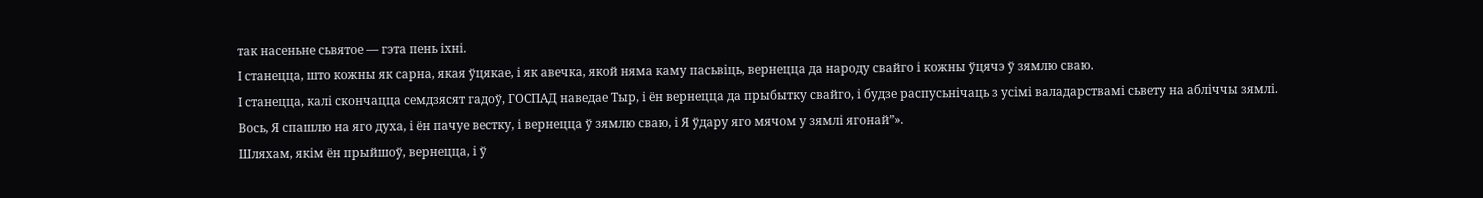так насеньне сьвятое — гэта пень іхні.
І станецца, што кожны як сарна, якая ўцякае, і як авечка, якой няма каму пасьвіць, вернецца да народу свайго і кожны ўцячэ ў зямлю сваю.
І станецца, калі скончацца семдзясят гадоў, ГОСПАД наведае Тыр, і ён вернецца да прыбытку свайго, і будзе распусьнічаць з усімі валадарствамі сьвету на абліччы зямлі.
Вось, Я спашлю на яго духа, і ён пачуе вестку, і вернецца ў зямлю сваю, і Я ўдару яго мячом у зямлі ягонай”».
Шляхам, якім ён прыйшоў, вернецца, і ў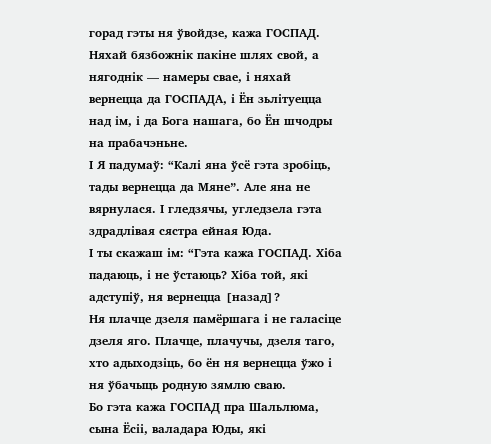горад гэты ня ўвойдзе, кажа ГОСПАД.
Няхай бязбожнік пакіне шлях свой, а нягоднік — намеры свае, і няхай вернецца да ГОСПАДА, і Ён зьлітуецца над ім, і да Бога нашага, бо Ён шчодры на прабачэньне.
І Я падумаў: “Калі яна ўсё гэта зробіць, тады вернецца да Мяне”. Але яна не вярнулася. І гледзячы, угледзела гэта здрадлівая сястра ейная Юда.
І ты скажаш ім: “Гэта кажа ГОСПАД. Хіба падаюць, і не ўстаюць? Хіба той, які адступіў, ня вернецца [назад]?
Ня плачце дзеля памёршага і не галасіце дзеля яго. Плачце, плачучы, дзеля таго, хто адыходзіць, бо ён ня вернецца ўжо і ня ўбачыць родную зямлю сваю.
Бо гэта кажа ГОСПАД пра Шальлюма, сына Ёсіі, валадара Юды, які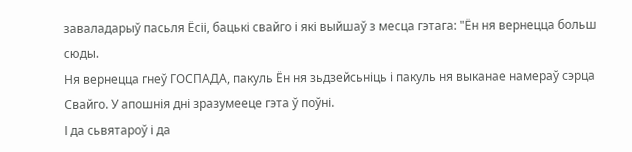заваладарыў пасьля Ёсіі, бацькі свайго і які выйшаў з месца гэтага: "Ён ня вернецца больш сюды.
Ня вернецца гнеў ГОСПАДА, пакуль Ён ня зьдзейсьніць і пакуль ня выканае намераў сэрца Свайго. У апошнія дні зразумееце гэта ў поўні.
І да сьвятароў і да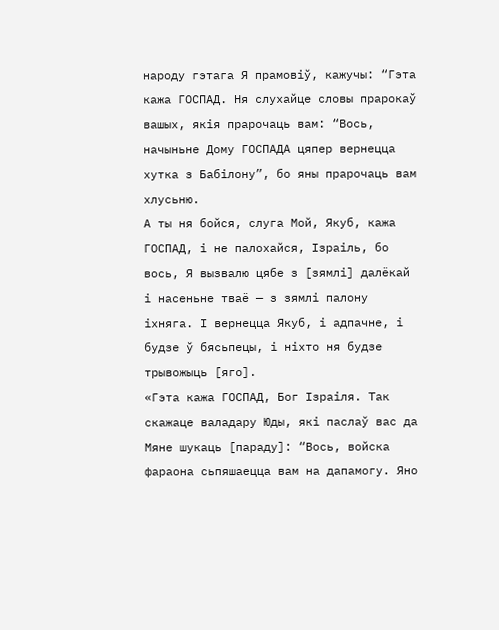народу гэтага Я прамовіў, кажучы: “Гэта кажа ГОСПАД. Ня слухайце словы прарокаў вашых, якія прарочаць вам: “Вось, начыньне Дому ГОСПАДА цяпер вернецца хутка з Бабілону”, бо яны прарочаць вам хлусьню.
А ты ня бойся, слуга Мой, Якуб, кажа ГОСПАД, і не палохайся, Ізраіль, бо вось, Я вызвалю цябе з [зямлі] далёкай і насеньне тваё — з зямлі палону іхняга. І вернецца Якуб, і адпачне, і будзе ў бясьпецы, і ніхто ня будзе трывожыць [яго].
«Гэта кажа ГОСПАД, Бог Ізраіля. Так скажаце валадару Юды, які паслаў вас да Мяне шукаць [параду]: “Вось, войска фараона сьпяшаецца вам на дапамогу. Яно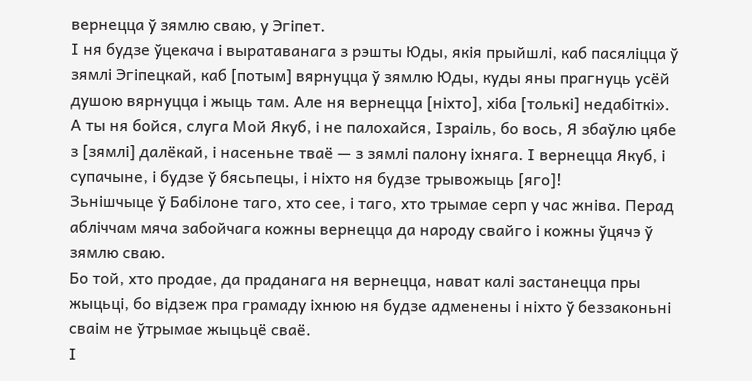вернецца ў зямлю сваю, у Эгіпет.
І ня будзе ўцекача і выратаванага з рэшты Юды, якія прыйшлі, каб пасяліцца ў зямлі Эгіпецкай, каб [потым] вярнуцца ў зямлю Юды, куды яны прагнуць усёй душою вярнуцца і жыць там. Але ня вернецца [ніхто], хіба [толькі] недабіткі».
А ты ня бойся, слуга Мой Якуб, і не палохайся, Ізраіль, бо вось, Я збаўлю цябе з [зямлі] далёкай, і насеньне тваё — з зямлі палону іхняга. І вернецца Якуб, і супачыне, і будзе ў бясьпецы, і ніхто ня будзе трывожыць [яго]!
Зьнішчыце ў Бабілоне таго, хто сее, і таго, хто трымае серп у час жніва. Перад абліччам мяча забойчага кожны вернецца да народу свайго і кожны ўцячэ ў зямлю сваю.
Бо той, хто продае, да праданага ня вернецца, нават калі застанецца пры жыцьці, бо відзеж пра грамаду іхнюю ня будзе адменены і ніхто ў беззаконьні сваім не ўтрымае жыцьцё сваё.
І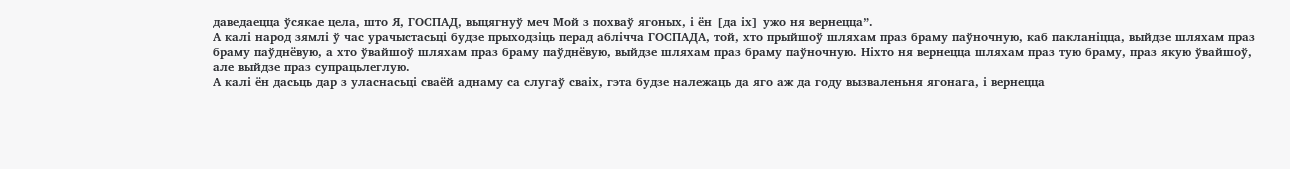даведаецца ўсякае цела, што Я, ГОСПАД, выцягнуў меч Мой з похваў ягоных, і ён [да іх] ужо ня вернецца”.
А калі народ зямлі ў час урачыстасьці будзе прыходзіць перад аблічча ГОСПАДА, той, хто прыйшоў шляхам праз браму паўночную, каб пакланіцца, выйдзе шляхам праз браму паўднёвую, а хто ўвайшоў шляхам праз браму паўднёвую, выйдзе шляхам праз браму паўночную. Ніхто ня вернецца шляхам праз тую браму, праз якую ўвайшоў, але выйдзе праз супрацьлеглую.
А калі ён дасьць дар з уласнасьці сваёй аднаму са слугаў сваіх, гэта будзе належаць да яго аж да году вызваленьня ягонага, і вернецца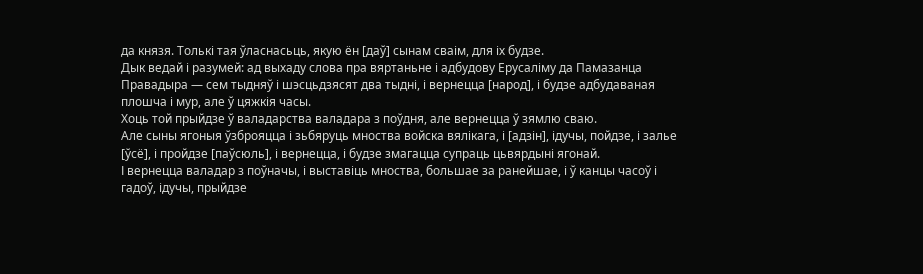да князя. Толькі тая ўласнасьць, якую ён [даў] сынам сваім, для іх будзе.
Дык ведай і разумей: ад выхаду слова пра вяртаньне і адбудову Ерусаліму да Памазанца Правадыра — сем тыдняў і шэсцьдзясят два тыдні, і вернецца [народ], і будзе адбудаваная плошча і мур, але ў цяжкія часы.
Хоць той прыйдзе ў валадарства валадара з поўдня, але вернецца ў зямлю сваю.
Але сыны ягоныя ўзброяцца і зьбяруць мноства войска вялікага, і [адзін], ідучы, пойдзе, і залье [ўсё], і пройдзе [паўсюль], і вернецца, і будзе змагацца супраць цьвярдыні ягонай.
І вернецца валадар з поўначы, і выставіць мноства, большае за ранейшае, і ў канцы часоў і гадоў, ідучы, прыйдзе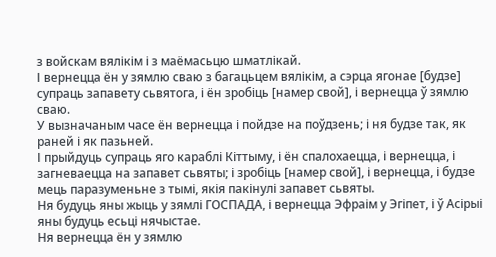з войскам вялікім і з маёмасьцю шматлікай.
І вернецца ён у зямлю сваю з багацьцем вялікім, а сэрца ягонае [будзе] супраць запавету сьвятога, і ён зробіць [намер свой], і вернецца ў зямлю сваю.
У вызначаным часе ён вернецца і пойдзе на поўдзень; і ня будзе так, як раней і як пазьней.
І прыйдуць супраць яго караблі Кіттыму, і ён спалохаецца, і вернецца, і загневаецца на запавет сьвяты; і зробіць [намер свой], і вернецца, і будзе мець паразуменьне з тымі, якія пакінулі запавет сьвяты.
Ня будуць яны жыць у зямлі ГОСПАДА, і вернецца Эфраім у Эгіпет, і ў Асірыі яны будуць есьці нячыстае.
Ня вернецца ён у зямлю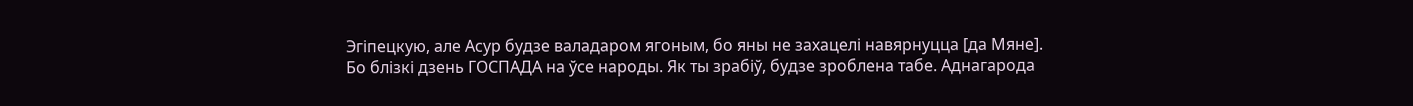Эгіпецкую, але Асур будзе валадаром ягоным, бо яны не захацелі навярнуцца [да Мяне].
Бо блізкі дзень ГОСПАДА на ўсе народы. Як ты зрабіў, будзе зроблена табе. Аднагарода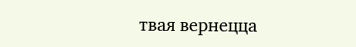твая вернецца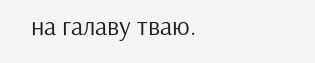на галаву тваю.